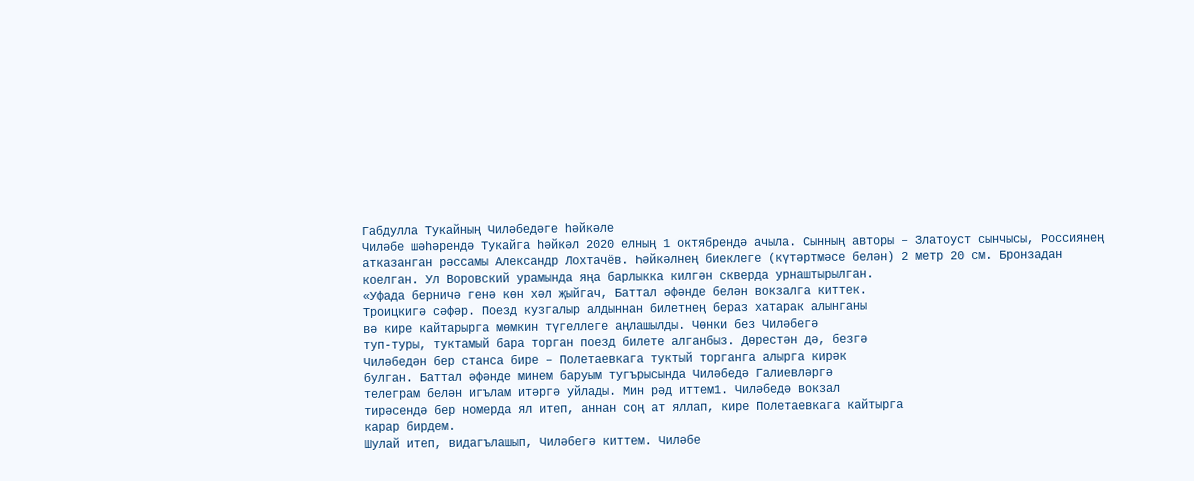Габдулла Тукайның Чиләбедәге һәйкәле
Чиләбе шәһәрендә Тукайга һәйкәл 2020 елның 1 октябрендә ачыла. Сынның авторы – Златоуст сынчысы, Россиянең атказанган рәссамы Александр Лохтачёв. Һәйкәлнең биеклеге (күтәртмәсе белән) 2 метр 20 см. Бронзадан коелган. Ул Воровский урамында яңа барлыкка килгән скверда урнаштырылган.
«Уфада берничә генә көн хәл җыйгач, Баттал әфәнде белән вокзалга киттек.
Троицкигә сәфәр. Поезд кузгалыр алдыннан билетнең бераз хатарак алынганы
вә кире кайтарырга мөмкин түгеллеге аңлашылды. Чөнки без Чиләбегә
туп-туры, туктамый бара торган поезд билете алганбыз. Дөрестән дә, безгә
Чиләбедән бер станса бире – Полетаевкага туктый торганга алырга кирәк
булган. Баттал әфәнде минем баруым тугърысында Чиләбедә Галиевләргә
телеграм белән игълам итәргә уйлады. Мин рәд иттем1. Чиләбедә вокзал
тирәсендә бер номерда ял итеп, аннан соң ат яллап, кире Полетаевкага кайтырга
карар бирдем.
Шулай итеп, видагълашып, Чиләбегә киттем. Чиләбе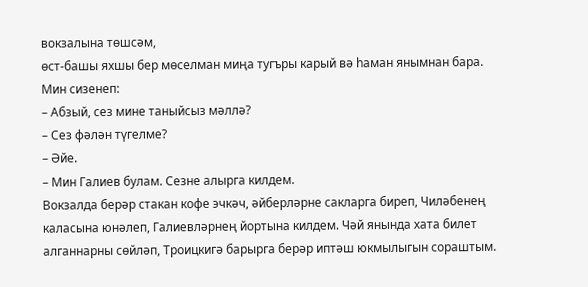вокзалына төшсәм,
өст-башы яхшы бер мөселман миңа тугъры карый вә һаман янымнан бара.
Мин сизенеп:
– Абзый, сез мине таныйсыз мәллә?
– Сез фәлән түгелме?
– Әйе.
– Мин Галиев булам. Сезне алырга килдем.
Вокзалда берәр стакан кофе эчкәч, әйберләрне сакларга биреп, Чиләбенең
каласына юнәлеп, Галиевләрнең йортына килдем. Чәй янында хата билет
алганнарны сөйләп, Троицкигә барырга берәр иптәш юкмылыгын сораштым.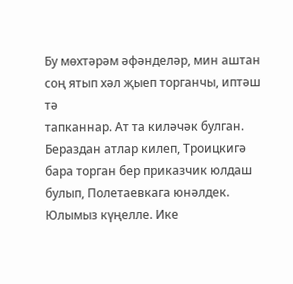Бу мөхтәрәм әфәнделәр, мин аштан соң ятып хәл җыеп торганчы, иптәш тә
тапканнар. Ат та киләчәк булган.
Бераздан атлар килеп, Троицкигә бара торган бер приказчик юлдаш
булып, Полетаевкага юнәлдек. Юлымыз күңелле. Ике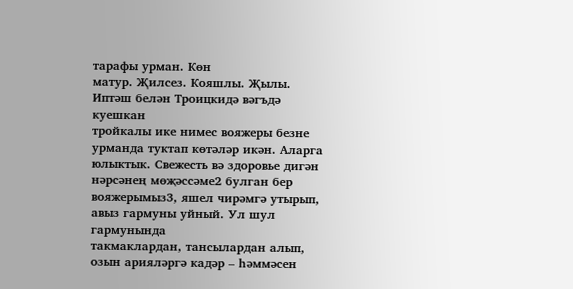тарафы урман. Көн
матур. Җилсез. Кояшлы. Җылы. Иптәш белән Троицкидә вәгъдә куешкан
тройкалы ике нимес вояжеры безне урманда туктап көтәләр икән. Аларга
юлыктык. Свежесть вә здоровье дигән нәрсәнең мөҗәссәме2 булган бер
вояжерымыз3, яшел чирәмгә утырып, авыз гармуны уйный. Ул шул гармунында
такмаклардан, тансылардан алып, озын арияләргә кадәр – һәммәсен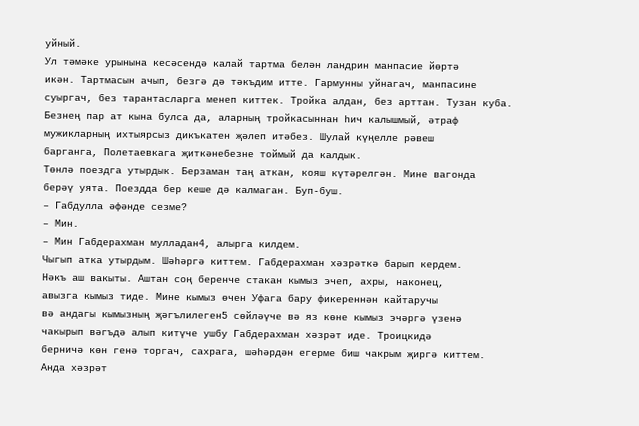уйный.
Ул тәмәке урынына кесәсендә калай тартма белән ландрин манпасие йөртә
икән. Тартмасын ачып, безгә дә тәкъдим итте. Гармунны уйнагач, манпасине
суыргач, без тарантасларга менеп киттек. Тройка алдан, без арттан. Тузан куба.
Безнең пар ат кына булса да, аларның тройкасыннан һич калышмый, әтраф
мужикларның ихтыярсыз дикъкатен җәлеп итәбез. Шулай күңелле рәвеш
барганга, Полетаевкага җиткәнебезне тоймый да калдык.
Төнлә поездга утырдык. Берзаман таң аткан, кояш күтәрелгән. Мине вагонда
берәү уята. Поездда бер кеше дә калмаган. Буп-буш.
– Габдулла әфәнде сезме?
– Мин.
– Мин Габдерахман мулладан4, алырга килдем.
Чыгып атка утырдым. Шәһәргә киттем. Габдерахман хәзрәткә барып кердем.
Нәкъ аш вакыты. Аштан соң беренче стакан кымыз эчеп, ахры, наконец,
авызга кымыз тиде. Мине кымыз өчен Уфага бару фикереннән кайтаручы
вә андагы кымызның җәгълилеген5 сөйләүче вә яз көне кымыз эчәргә үзенә
чакырып вәгъдә алып китүче ушбу Габдерахман хәзрәт иде. Троицкидә
берничә көн генә торгач, сахрага, шәһәрдән егерме биш чакрым җиргә киттем.
Анда хәзрәт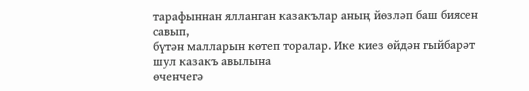тарафыннан ялланган казакълар аның йөзләп баш биясен савып,
бүтән малларын көтеп торалар. Ике киез өйдән гыйбарәт шул казакъ авылына
өченчегә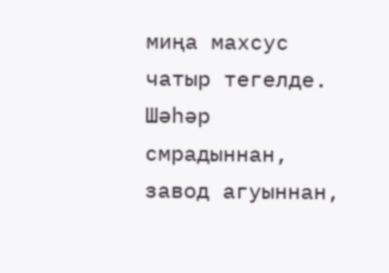миңа махсус чатыр тегелде.
Шәһәр смрадыннан, завод агуыннан,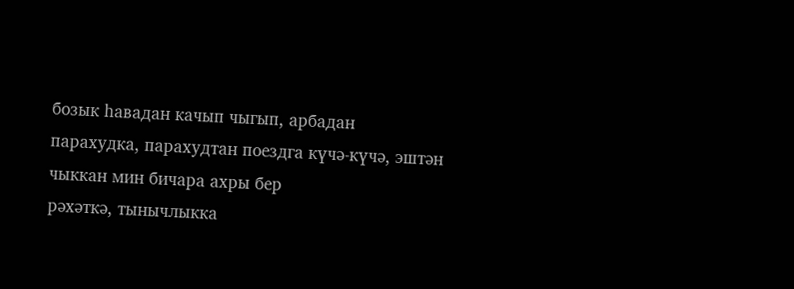бозык һавадан качып чыгып, арбадан
парахудка, парахудтан поездга күчә-күчә, эштән чыккан мин бичара ахры бер
рәхәткә, тынычлыкка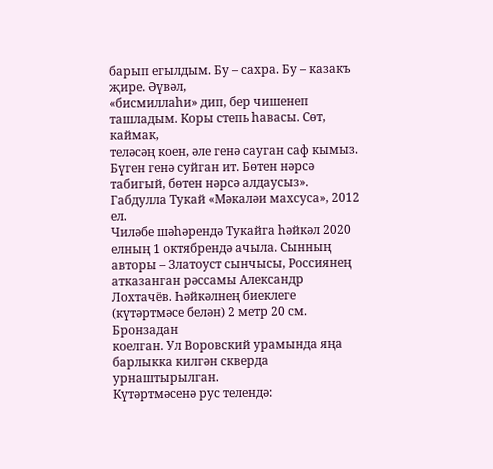барып егылдым. Бу – сахра. Бу – казакъ җире. Әүвәл,
«бисмиллаһи» дип, бер чишенеп ташладым. Коры степь һавасы. Сөт, каймак,
теләсәң коен, әле генә сауган саф кымыз. Бүген генә суйган ит. Бөтен нәрсә
табигый, бөтен нәрсә алдаусыз».
Габдулла Тукай «Мәкаләи махсуса», 2012 ел.
Чиләбе шәһәрендә Тукайга һәйкәл 2020 елның 1 октябрендә ачыла. Сынның
авторы – Златоуст сынчысы, Россиянең атказанган рәссамы Александр
Лохтачёв. Һәйкәлнең биеклеге (күтәртмәсе белән) 2 метр 20 см. Бронзадан
коелган. Ул Воровский урамында яңа барлыкка килгән скверда урнаштырылган.
Күтәртмәсенә рус телендә: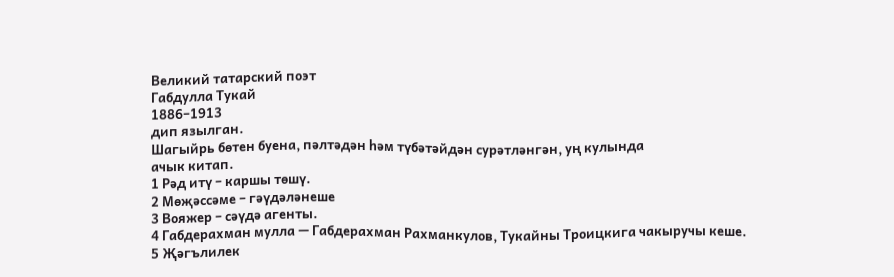Великий татарский поэт
Габдулла Тукай
1886–1913
дип язылган.
Шагыйрь бөтен буена, пәлтәдән һәм түбәтәйдән сурәтләнгән, уң кулында
ачык китап.
1 Рәд итү – каршы төшү.
2 Мөҗәссәме – гәүдәләнеше
3 Вояжер – сәүдә агенты.
4 Габдерахман мулла — Габдерахман Рахманкулов, Тукайны Троицкига чакыручы кеше.
5 Җәгълилек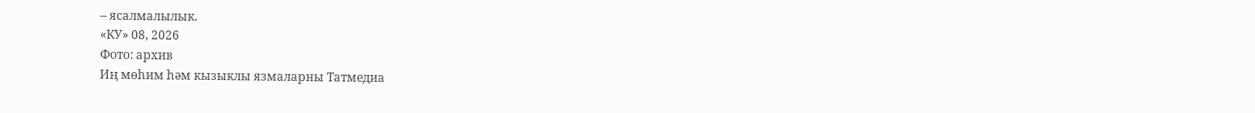– ясалмалылык.
«КУ» 08, 2026
Фото: архив
Иң мөһим һәм кызыклы язмаларны Татмедиа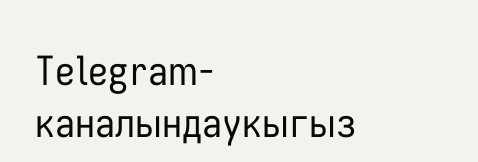Telegram-каналындаукыгыз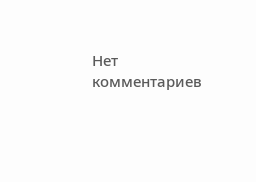Нет комментариев